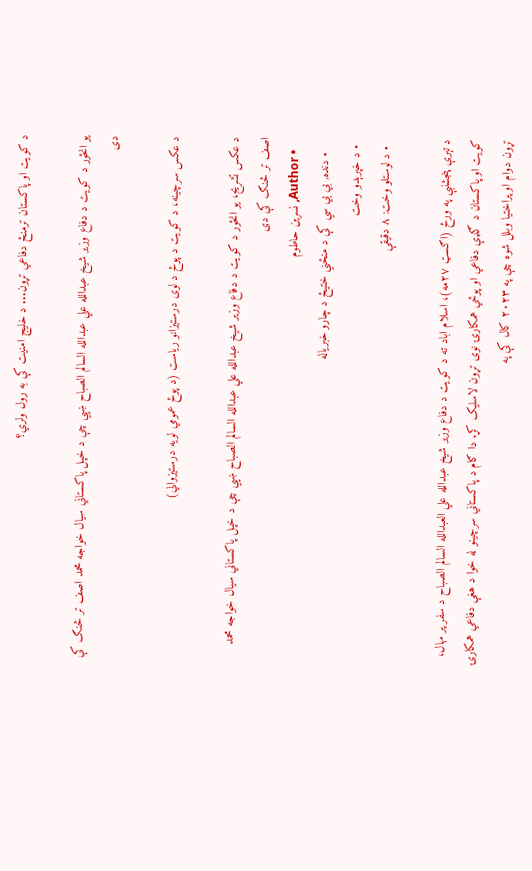د کویت او پاکستان ترمنځ دفاعي تړون... د خلیج امنیت کې به رول ولري؟

یو انځور د کویت د دفاع وزیر شیخ عبدالله علي عبدالله السالم الصباح ښيي چې د خپل پاکستاني سیال خواجه محمد اصف تر څنګ کې دی

د عکس سرچینه، د کویت د پوځ د لوی درستیزانو ریاست (د پوځ عمومي لویه درستیزوالي)

د عکس تشریح، یو انځور د کویت د دفاع وزیر شیخ عبدالله علي عبدالله السالم الصباح ښيي چې د خپل پاکستاني سیال خواجه محمد اصف تر څنګ کې دی
    • Author, نسرين حاطوم
    • دنده, بي بي سي کې د منځني ختیځ د چارو خبریاله
  • د خپرېدو وخت
  • د لوستلو وخت: ۸ دقیقې

د تېرې پنجشنبې په ورځ (اګسټ ۲۷مه)، اسلام اباد ته د کویت د دفاع وزیر شیخ عبدالله علي العبدالله السالم الصباح د سفر پر مهال، کویت او پاکستان د ګډې دفاعي او پوځي همکارۍ نوی تړون لاسلیک کړ. دا ګام د پاکستاني سرچینو له خوا د هغې دفاعي همکارۍ تړون دوام او پراختیا وبلل شوه چې په ۲۰۲۳ کال کې په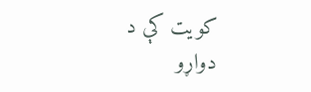کویت کې د دواړو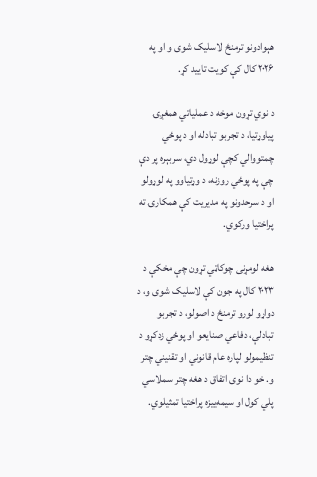هېوادونو ترمنځ لاسلیک شوی و او په ۲۰۲۶ کال کې کویت تایید کړ.

د نوي تړون موخه د عملیاتي همغږۍ پیاوړتیا، د تجربو تبادله او د پوځي چمتووالي کچې لوړول دي، سربېره پر دې چې په پوځي روزنه، د وړتیاوو په لوړولو او د سرحدونو په مدیریت کې همکارۍ ته پراختیا ورکوي.

هغه لومړنی چوکاټي تړون چې مخکې د ۲۰۲۳ کال په جون کې لاسلیک شوی و، د دواړو لورو ترمنځ د اصولو، د تجربو تبادلې، دفاعي صنایعو او پوځي زدکړو د تنظیمولو لپاره عام قانوني او تقنیني چتر و. خو دا نوی اتفاق د هغه چتر سملاسي پلي کول او سیمه‌ییزه پراختیا تمثیلوي.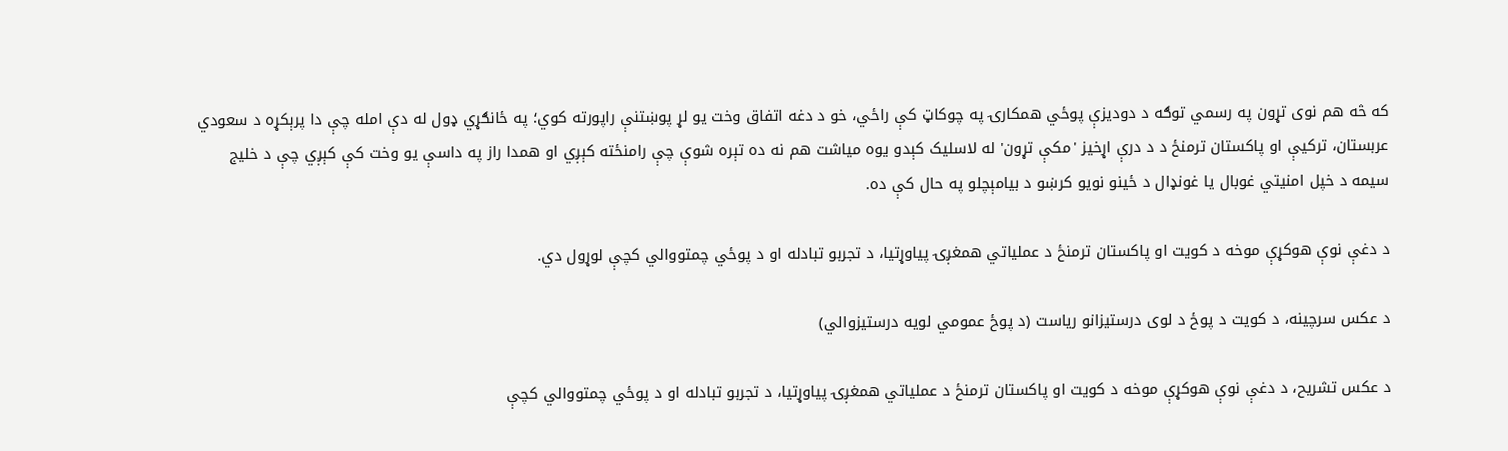که څه هم نوی تړون په رسمي توګه د دودیزې پوځي همکارۍ په چوکاټ کې راځي، خو د دغه اتفاق وخت یو لړ پوښتنې راپورته کوي؛ په ځانګړي ډول له دې امله چې دا پرېکړه د سعودي عربستان، ترکیې او پاکستان ترمنځ د د درې اړخیز 'مکې تړون' له لاسلیک کېدو یوه میاشت هم نه ده تېره شوې چې رامنځته کېږي او همدا راز په داسې یو وخت کې کېږي چې د خلیج سیمه د خپل امنیتي غوبال یا غونډال د ځینو نویو کرښو د بیامېچلو په حال کې ده.

د دغې نوې هوکړې موخه د کویت او پاکستان ترمنځ د عملیاتي همغږۍ پیاوړتیا، د تجربو تبادله او د پوځي چمتووالي کچې لوړول دي.

د عکس سرچینه، د کویت د پوځ د لوی درستیزانو ریاست (د پوځ عمومي لویه درستیزوالي)

د عکس تشریح، د دغې نوې هوکړې موخه د کویت او پاکستان ترمنځ د عملیاتي همغږۍ پیاوړتیا، د تجربو تبادله او د پوځي چمتووالي کچې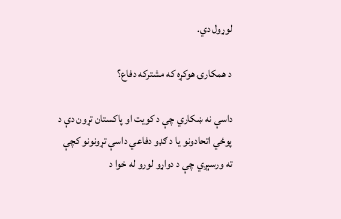لوړول دي.

د همکارۍ هوکړه که مشترکه دفاع؟

داسې نه ښکاري چې د کویت او پاکستان تړون دې د پوځي اتحادونو یا د ګډو دفاعي داسې تړونونو کچې ته ورسېږي چې د دواړو لورو له خوا د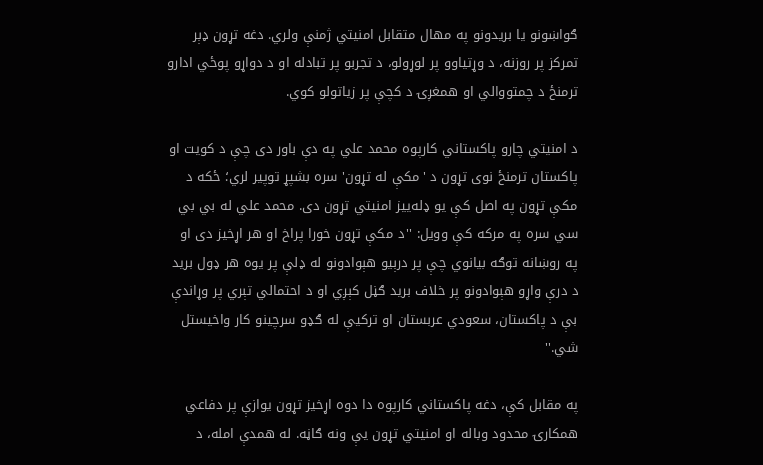ګواښونو یا بریدونو په مهال متقابل امنیتي ژمنې ولري. دغه تړون ډېر تمرکز پر روزنه، د وړتیاوو پر لوړولو، د تجربو پر تبادله او د دواړو پوځي ادارو ترمنځ د چمتووالي او همغږۍ د کچې پر زیاتولو کوي.

د امنیتي چارو پاکستاني کارپوه محمد علي په دې باور دی چې د کویت او پاکستان ترمنځ نوی تړون د 'مکې له تړون' سره بشپړ توپیر لري؛ ځکه د مکې تړون په اصل کې یو ډله‌ییز امنیتي تړون دی. محمد علي له بي بي سي سره په مرکه کې وویل: ''د مکې تړون خورا پراخ او هر اړخیز دی او په روښانه توګه بیانوي چې پر درېیو هېوادونو له ډلې پر یوه هر ډول برید د درې واړو هېوادونو پر خلاف برید ګڼل کېږي او د احتمالي تېري پر وړاندې بې د پاکستان، سعودي عربستان او ترکیې له ګډو سرچینو کار واخیستل شي.''

په مقابل کې، دغه پاکستاني کارپوه دا دوه اړخیز تړون یوازې پر دفاعي همکارۍ محدود وباله او امنیتي تړون یې ونه ګاڼه. له همدې امله، د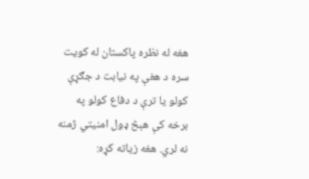هغه له نظره پاکستان له کویت سره د هغې په نیابت د جګړې کولو یا ترې د دفاع کولو په برخه کې هېڅ ډول امنیتي ژمنه نه لري. هغه زیاته کړه: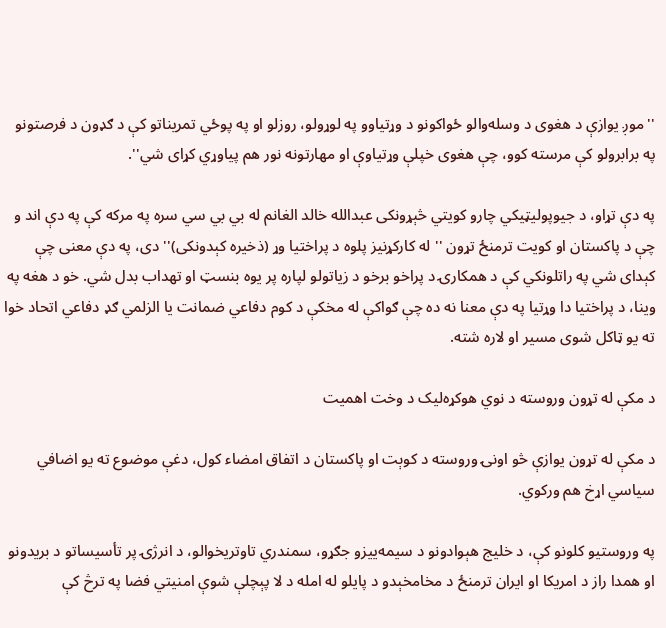''موږ یوازې د هغوی د وسله‌والو ځواکونو د وړتیاوو په لوړولو، روزلو او په پوځي تمریناتو کې د ګډون د فرصتونو په برابرولو کې مرسته کوو، چې هغوی خپلې وړتیاوې او مهارتونه نور هم پیاوړي کړای شي''.

په دې تړاو، د جیوپولیټیکي چارو کویتي څېړونکی عبدالله خالد الغانم له بي بي سي سره په مرکه کې په دې اند و چې د پاکستان او کویت ترمنځ تړون ''له کارکړنیز پلوه د پراختیا وړ (ذخیره کېدونکی)'' دی، په دې معنی چې کېدای شي په راتلونکي کې د همکارۍ د پراخو برخو د زیاتولو لپاره پر یوه بنسټ او تهداب بدل شي. خو د هغه په وینا، د پراختیا دا وړتیا په دې معنا نه ده چې ګواکې له مخکې د کوم دفاعي ضمانت یا الزلمي ګډ دفاعي اتحاد خوا ته یو ټاکل شوی مسیر او لاره شته.

د مکې له تړون وروسته د نوي هوکړه‌لیک د وخت اهمیت

د مکې له تړون يوازې څو اونۍ وروسته د کوېت او پاکستان د اتفاق امضاء کول، دغې موضوع ته يو اضافي سياسي اړخ هم ورکوي.

په وروستيو کلونو کې، د خلیج هېوادونو د سیمه‌ییزو جګړو، سمندري تاوتریخوالو، د انرژۍ پر تأسیساتو د بریدونو او همدا راز د امریکا او ایران ترمنځ د مخامخېدو د پایلو له امله د لا پېچلې شوې امنیتي فضا په ترڅ کې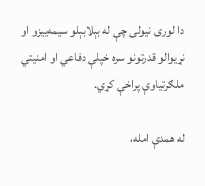دا لوری نیولی چې له بېلابېلو سیمه‌ییزو او نړیوالو قدرتونو سره خپلې دفاعي او امنیتي ملګرتیاوې پراخې کړي.

له همدې امله،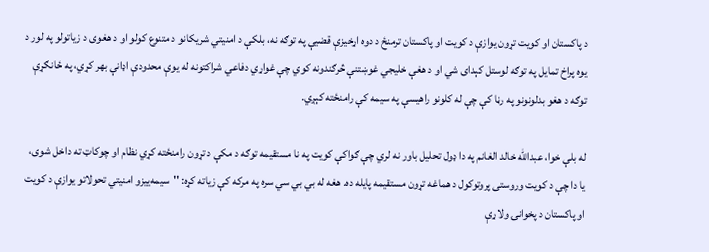د پاکستان او کویت تړون يوازې د کویت او پاکستان ترمنځ د دوه اړخیزې قضیې په توګه نه، بلکې د امنیتي شريکانو د متنوع کولو او د هغوی د زیاتولو په لور د يوه پراخ تمایل په توګه لوستل کېدای شي او د هغې خلیجي غوښتنې څرګندونه کوي چې غواړي دفاعي شراکتونه له يوې محدودې اډانې بهر کړي، په ځانګړې توګه د هغو بدلونونو په رڼا کې چې له کلونو راهیسې په سیمه کې رامنځته کېږي.

له بلې خوا، عبدالله خالد الغانم په دا ډول تحلیل باور نه لري چې ګواکې کویت په نا مستقيمه توګه د مکې د تړون رامنځته کړي نظام او چوکاټ ته داخل شوی، یا دا چې د کویت وروستی پروتوکول د هماغه تړون مستقیمه پایله ده. هغه له بي بي سي سره په مرکه کې زیاته کړه: ''سیمه‌ییزو امنیتي تحولاتو یوازې د کویت او پاکستان د پخوانۍ ولاړې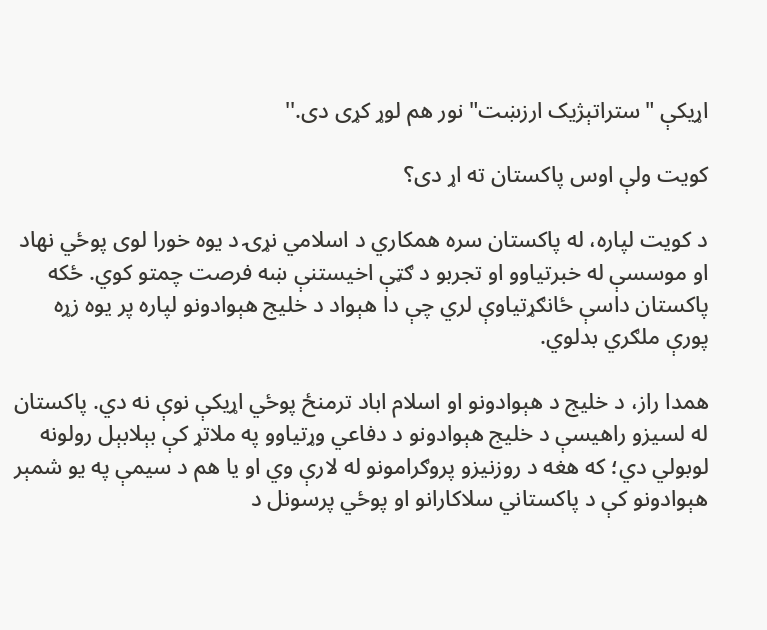اړیکې "ستراتېژیک ارزښت" نور هم لوړ کړی دی.''

کویت ولې اوس پاکستان ته اړ دی؟

د کویت لپاره، له پاکستان سره همکاري د اسلامي نړۍ د یوه خورا لوی پوځي نهاد او موسسې له خبرتیاوو او تجربو د ګټې اخیستنې ښه فرصت چمتو کوي. ځکه پاکستان داسې ځانګړتیاوې لري چې دا هېواد د خلیج هېوادونو لپاره پر یوه زړه پورې ملګري بدلوي.

همدا راز، د خلیج د هېوادونو او اسلام اباد ترمنځ پوځي اړیکې نوې نه دي. پاکستان له لسیزو راهیسې د خلیج هېوادونو د دفاعي وړتیاوو په ملاتړ کې بېلابېل رولونه لوبولي دي؛ که هغه د روزنیزو پروګرامونو له لارې وي او یا هم د سیمې په یو شمېر هېوادونو کې د پاکستاني سلاکارانو او پوځي پرسونل د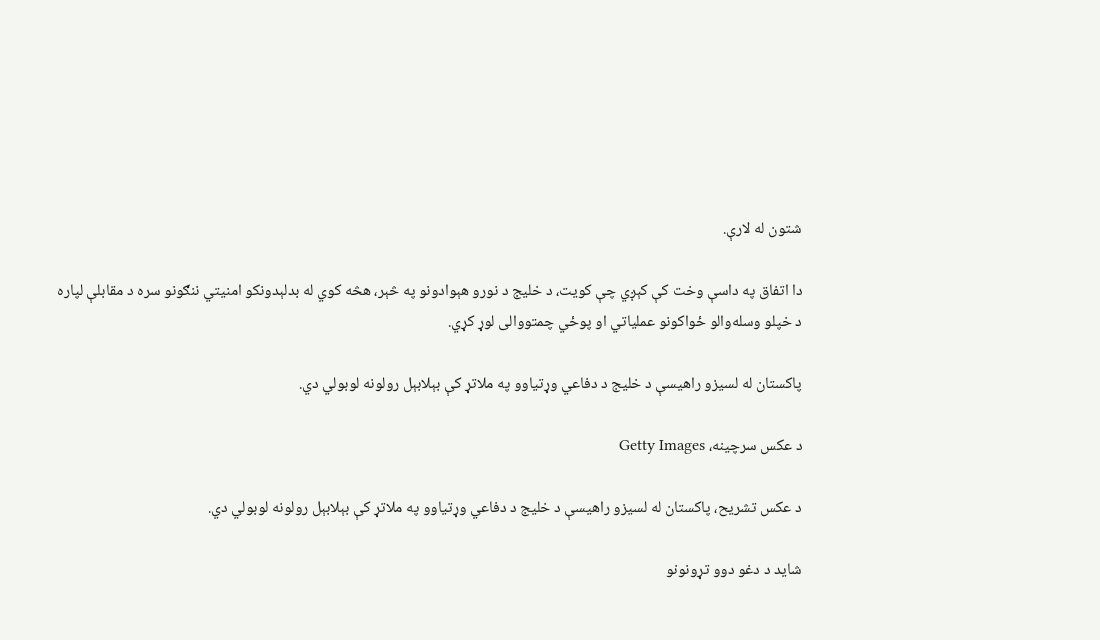شتون له لارې.

دا اتفاق په داسې وخت کې کېږي چې کویت، د خلیج د نورو هېوادونو په څېر، هڅه کوي له بدلېدونکو امنیتي ننګونو سره د مقابلې لپاره د خپلو وسله‌والو ځواکونو عملیاتي او پوځي چمتووالی لوړ کړي.

پاکستان له لسیزو راهیسې د خلیج د دفاعي وړتیاوو په ملاتړ کې بېلابېل رولونه لوبولي دي.

د عکس سرچینه، Getty Images

د عکس تشریح، پاکستان له لسیزو راهیسې د خلیج د دفاعي وړتیاوو په ملاتړ کې بېلابېل رولونه لوبولي دي.

شاید د دغو دوو تړونونو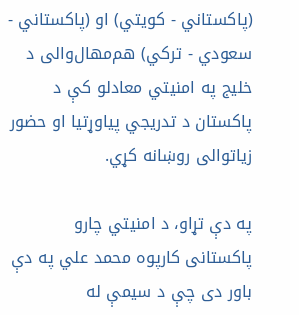(پاکستاني - کویتي) او (پاکستاني - سعودي - ترکي) هم‌مهال‌والی د خلیج په امنیتي معادلو کې د پاکستان د تدریجي پیاوړتیا او حضور زیاتوالی روښانه کړي.

په دې تړاو، د امنیتي چارو پاکستانی کارپوه محمد علي په دې باور دی چې د سیمې له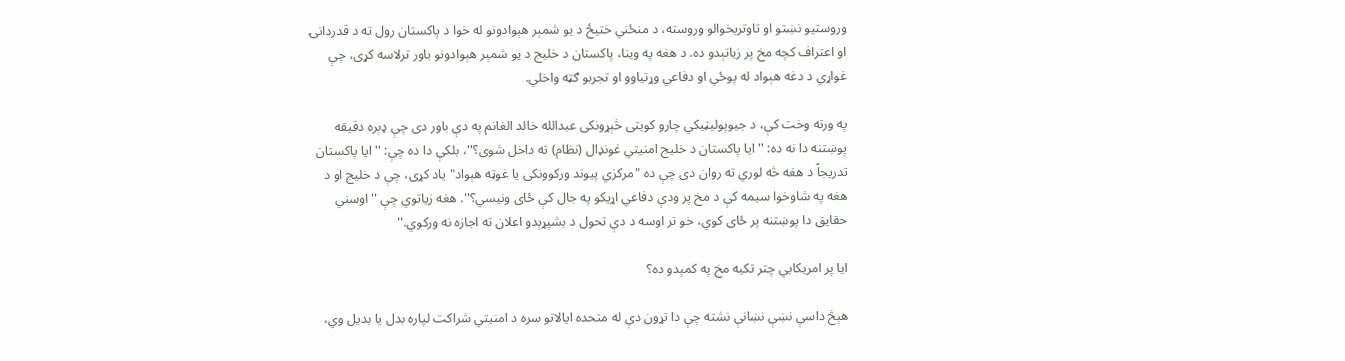وروستیو نښتو او تاوتریخوالو وروسته، د منځني ختیځ د یو شمېر هېوادونو له خوا د پاکستان رول ته د قدردانۍ او اعتراف کچه مخ پر زیاتېدو ده. د هغه په وینا، پاکستان د خلیج د یو شمېر هېوادونو باور ترلاسه کړی، چې غواړي د دغه هېواد له پوځي او دفاعي وړتیاوو او تجربو ګټه واخلي.

په ورته وخت کې، د جیوپولیټیکي چارو کویتی څېړونکی عبدالله خالد الغانم په دې باور دی چې ډېره دقیقه پوښتنه دا نه ده: ''ایا پاکستان د خلیج امنیتي غونډال (نظام) ته داخل شوی؟''، بلکې دا ده چې: ''ایا پاکستان تدریجاً د هغه څه لوري ته روان دی چې ده "مرکزي پیوند ورکوونکی یا غوټه هېواد" یاد کړی، چې د خلیج او د هغه په شاوخوا سیمه کې د مخ پر ودې دفاعي اړیکو په جال کې ځای ونیسي؟''. هغه زیاتوي چې ''اوسني حقایق دا پوښتنه پر ځای کوي، خو تر اوسه د دې تحول د بشپړېدو اعلان ته اجازه نه ورکوي.''

ایا پر امریکایي چتر تکیه مخ په کمېدو ده؟

هېڅ داسې نښې نښانې نشته چې دا تړون دې له متحده ایالاتو سره د امنیتي شراکت لپاره بدل یا بدیل وي،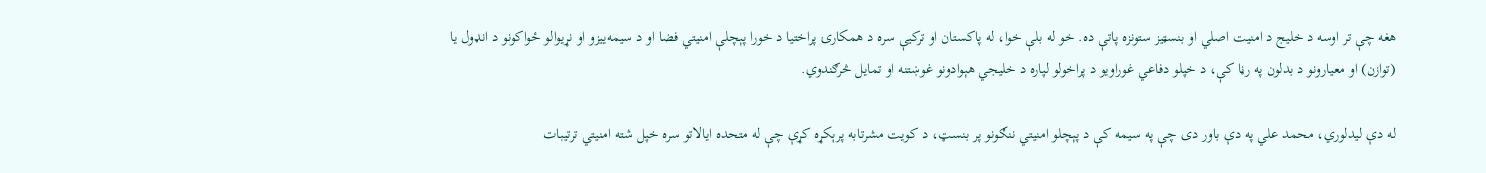هغه چې تر اوسه د خلیج د امنیت اصلي او بنسټیز ستونزه پاتې ده. خو له بلې خوا، له پاکستان او ترکیې سره د همکارۍ پراختیا د خورا پېچلې امنیتي فضا او د سیمه‌ییزو او نړیوالو ځواکونو د انډول یا (توازن) او معیارونو د بدلون په رڼا کې، د خپلو دفاعي غوراویو د پراخولو لپاره د خلیجي هېوادونو غوښتنه او تمایل څرګندوي.

له دې لیدلوري، محمد علي په دې باور دی چې په سیمه کې د پېچلو امنیتي ننګونو پر بنسټ، د کویت مشرتابه پرېکړه کړې چې له متحده ایالاتو سره خپل شته امنیتي ترتیبات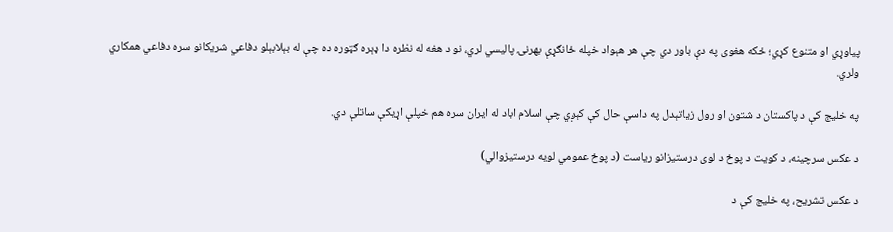پیاوړي او متنوع کړي؛ ځکه هغوی په دې باور دي چې هر هېواد خپله ځانګړې بهرنۍ پالیسي لري، نو د هغه له نظره دا ډېره ګټوره ده چې له بېلابېلو دفاعي شریکانو سره دفاعي همکاري ولري.

په خلیج کې د پاکستان د شتون او رول زیاتېدل په داسې حال کې کېږي چې اسلام اباد له ایران سره هم خپلې اړیکې ساتلې دي.

د عکس سرچینه، د کویت د پوځ د لوی درستیزانو ریاست (د پوځ عمومي لویه درستیزوالي)

د عکس تشریح، په خلیج کې د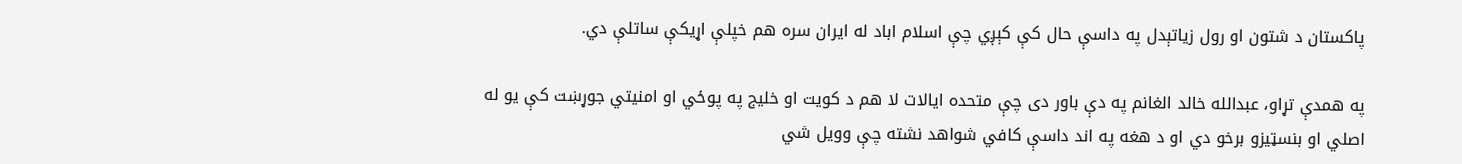پاکستان د شتون او رول زیاتېدل په داسې حال کې کېږي چې اسلام اباد له ایران سره هم خپلې اړیکې ساتلې دي.

په همدې تړاو، عبدالله خالد الغانم په دې باور دی چې متحده ایالات لا هم د کویت او خلیج په پوځي او امنیتي جوړښت کې یو له اصلي او بنسټیزو برخو دي او د هغه په اند داسې کافي شواهد نشته چې وویل شي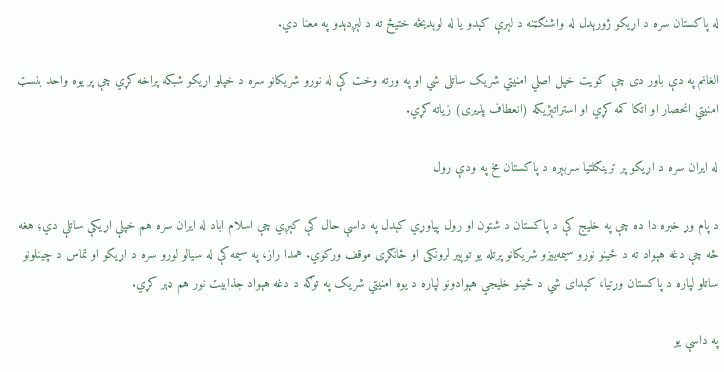له پاکستان سره د اړیکو ژورېدل له واشنګټنه د لېرې کېدو یا له لوېدیځه ختیځ ته د لېږدېدو په معنا دي.

الغانم په دې باور دی چې کویت خپل اصلي امنیتي شریک ساتلی شي او په ورته وخت کې له نورو شریکانو سره د خپلو اړیکو شبکه پراخه کړي چې پر یوه واحد بنسټ امنیتي انحصار او اتکا کمه کړي او استراتېژیکه (انعطاف پذیری) زیاته کړي.

له ایران سره د اړیکو پر ترینګلتیا سربېره د پاکستان مخ په ودې رول

د پام وړ خبره دا ده چې په خلیج کې د پاکستان د شتون او رول پیاوړي کېدل په داسې حال کې کېږي چې اسلام اباد له ایران سره هم خپلې اړیکې ساتلې دي؛ هغه څه چې دغه هېواد ته د ځینو نورو سیمه‌ییزو شریکانو پرتله یو توپیر لرونکی او ځانګړی موقف ورکوي. همدا راز، په سیمه کې له سیالو لورو سره د اړیکو او تماس د چینلونو ساتلو لپاره د پاکستان وړتیا، کېدای شي د ځینو خلیجي هېوادونو لپاره د یوه امنیتي شریک په توګه د دغه هېواد جذابیت نور هم ډېر کړي.

په داسې یو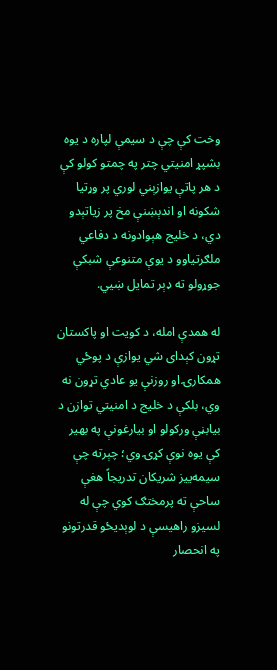وخت کې چې د سیمې لپاره د یوه بشپړ امنیتي چتر په چمتو کولو کې د هر پاتې یوازېني لوري پر وړتیا شکونه او اندېښنې مخ پر زیاتېدو دي، د خلیج هېوادونه د دفاعي ملګرتیاوو د یوې متنوعې شبکې جوړولو ته ډېر تمایل ښيي.

له همدې امله، د کویت او پاکستان تړون کېدای شي یوازې د پوځي همکارۍ او روزنې یو عادي تړون نه وي، بلکې د خلیج د امنیتي توازن د بیابڼې ورکولو او بیارغونې په بهیر کې یوه نوې کړۍ وي؛ چېرته چې سیمه‌ییز شریکان تدریجاً هغې ساحې ته پرمختګ کوي چې له لسیزو راهیسې د لوېدیځو قدرتونو په انحصار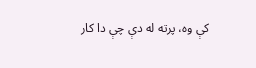کې وه، پرته له دې چې دا کار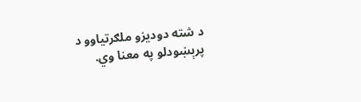د شته دودیزو ملګرتیاوو د پرېښودلو په معنا وي.